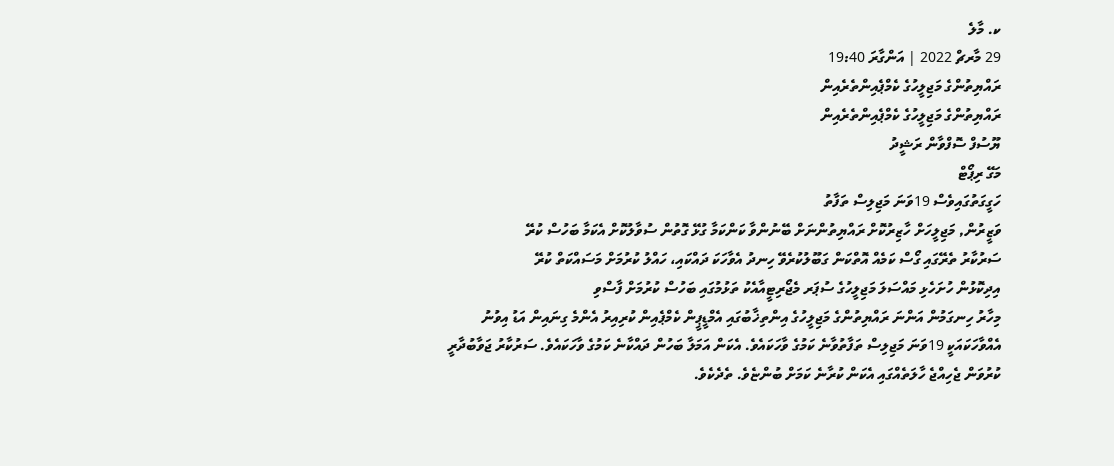ކ. މާލެ
29 މާރޗް 2022 | އަންގާރަ 19:40
ރައްޔިތުންގެ މަޖިލީހުގެ ކެމްޕެއިންތެރެއިން
ރައްޔިތުންގެ މަޖިލީހުގެ ކެމްޕެއިންތެރެއިން
ޔޫސުފް ސޮފްވާން ރަޝީދު
މަގޭ ރިޕޯޓް
ހަގީގަތުގައިވެސް 19ވަނަ މަޖިލިސް ތަފާތު
ވަޒީރުން, މަޖިލީހަށް ހާޒިރުކޮށް ރައްޔިތުންނަށް ބޭނުންވާ ކަންކަމާ ގުޅޭ ގޮތުން ސުވާލުކޮށް އެކަމާ ބަހުސް ކުރޭ
ސަރުކާރު ތެރޭގައި ގޯސް ކަމެއް އޮތްކަން ގަބޫލުކުރެވޭ ހިނދު އެވާހަކަ ދައްކައި، ހައްލު ކުރުމަށް މަސައްކަތް ކުރޭ
އިދިކޮޅުން ހުށަހެޅި މައްސަލަ މަޖިލީހުގެ ސުޕަރ މެޖޯރިޓީއާއެކު ތަޅުމުގައި ބަހުސް ކުރުމަށް ފާސްވި
މިހާރު ހިނގަމުން އަންނަ ރައްޔިތުންގެ މަޖިލީހުގެ އިންތިޚާބުގައި އެމްޑީޕީން ކެމްޕެއިން ކުރިއިރު އެންމެ ގިނައިން އަޑު އިވުނު އެއްވާހަކައަކީ 19ވަނަ މަޖިލިސް ތަފާތުވާނެ ކަމުގެ ވާހަކައެވެ. އެކަން އަމަލާ ބަހުން ދައްކާނެ ކަމުގެ ވާހަކައެވެ. ސަރުކާރު ޖަވާބުދާރީ ކުރުވަން ޖެހިއްޖެ ހާލަތެއްގައި އެކަން ކުރާނެ ކަމަށް ބުންޏެވެ. ތެދެކެވެ.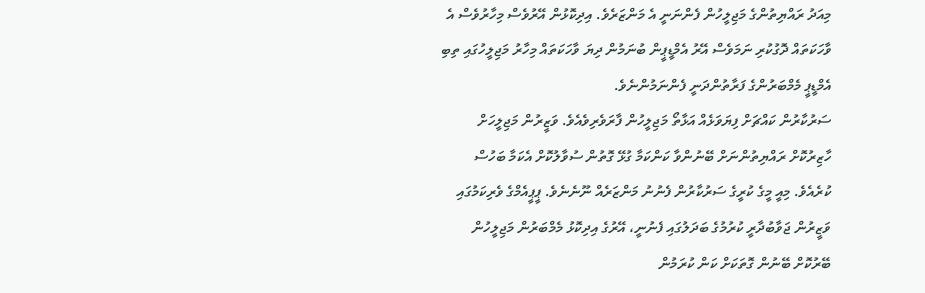މިއަދު ރައްޔިތުންގެ މަޖިލީހުން ފެންނަނީ އެ މަންޒަރެވެ. އިދިކޮޅުން އޭރުވެސް މިހާރުވެސް އެ ވާހަކަތައް ދޮގުކުރި ނަމަވެސް އޭރު އެމްޑީޕީން ބުނަމުން ދިޔަ ވާހަކަތައް މިހާރު މަޖިލީހުގައި ތިބި އެމްޑީޕީ މެމްބަރުންގެ ފަރާތުންދަނީ ފެންނަމުންނެވެ.
ސަރުކާރުން ކައްޗަށް ފިޔަވަޅެއް އަޅާތޯ މަޖިލީހުން ފާރަވެރިވެއެވެ. ވަޒީރުން މަޖިލީހަށް ހާޒިރުކޮށް ރައްޔިތުންނަށް ބޭނުންވާ ކަންކަމާ ގުޅޭ ގޮތުން ސުވާލުކޮށް އެކަމާ ބަހުސް ކުރެއެވެ. މިއީ މީގެ ކުރީގެ ސަރުކާރުން ފެނުނު މަންޒަރެއް ނޫނެނެވެ. ޕީޕީއެމްގެ ވެރިކަމުގައި ވަޒީރުން ޖަވާބުދާރީ ކުރުމުގެ ބަދަލުގައި ފެނުނީ، އޭރުގެ އިދިކޮޅު މެމްބަރުން މަޖިލީހުން ބޭރުކޮށް ބޭނުން ގޮތަކަށް ކަން ކުރަމުން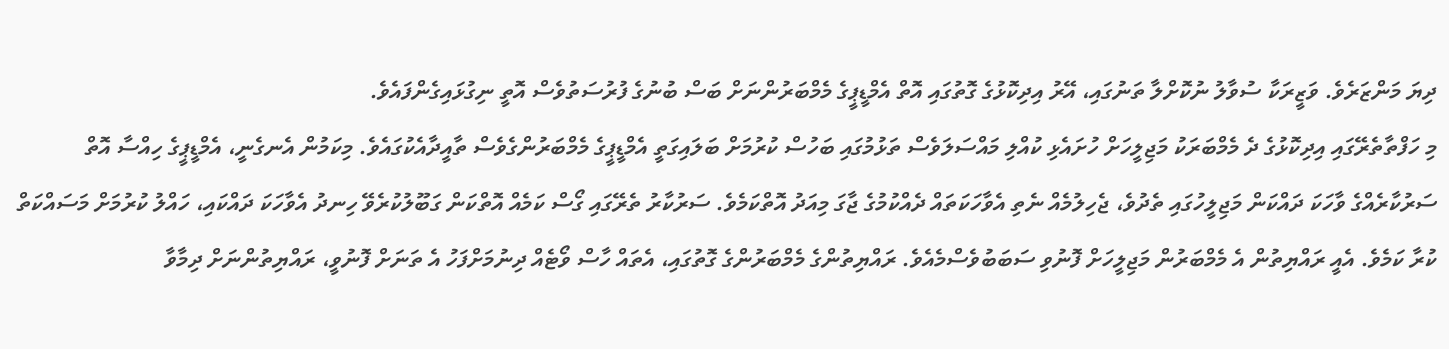ދިޔަ މަންޒަރެވެ. ވަޒީރަކާ ސުވާލު ނުކޮށްލާ ތަނުގައި، އޭރު އިދިކޮޅުގެ ގޮތުގައި އޮތް އެމްޑީޕީގެ މެމްބަރުންނަށް ބަސް ބުނުގެ ފުރުސަތުވެސް އޮތީ ނިގުޅައިގެންފައެވެ.
މި ހަފްތާތެރޭގައި އިދިކޮޅުގެ ދެ މެމްބަރަކު މަޖިލީހަށް ހުށައެޅި ކުއްލި މައްސަލަވެސް ތަޅުމުގައި ބަހުސް ކުރުމަށް ބަލައިގަތީ އެމްޑީޕީގެ މެމްބަރުންގެވެސް ތާއީދާއެކުގައެވެ. މިކަމުން އެނގެނީ، އެމްޑީޕީގެ ހިއްސާ އޮތް ސަރުކާރެއްގެ ވާހަކަ ދައްކަން މަޖިލީހުގައި ތެދުވެ، ޖެހިލުމެއް ނެތި އެވާހަކަތައް ދެއްކުމުގެ ޖާގަ މިއަދު އޮތްކަމެވެ. ސަރުކާރު ތެރޭގައި ގޯސް ކަމެއް އޮތްކަން ގަބޫލުކުރެވޭ ހިނދު އެވާހަކަ ދައްކައި، ހައްލު ކުރުމަށް މަސައްކަތް ކުރާ ކަމެވެ. އެއީ ރައްޔިތުން އެ މެމްބަރުން މަޖިލީހަށް ފޮނުވި ސަބަބުވެސްމެއެވެ. ރައްޔިތުންގެ މެމްބަރުންގެ ގޮތުގައި، އެތައް ހާސް ވޯޓެއް ދިނުމަށްފަހު އެ ތަނަށް ފޮނުވީ، ރައްޔިތުންނަށް ދިމާވާ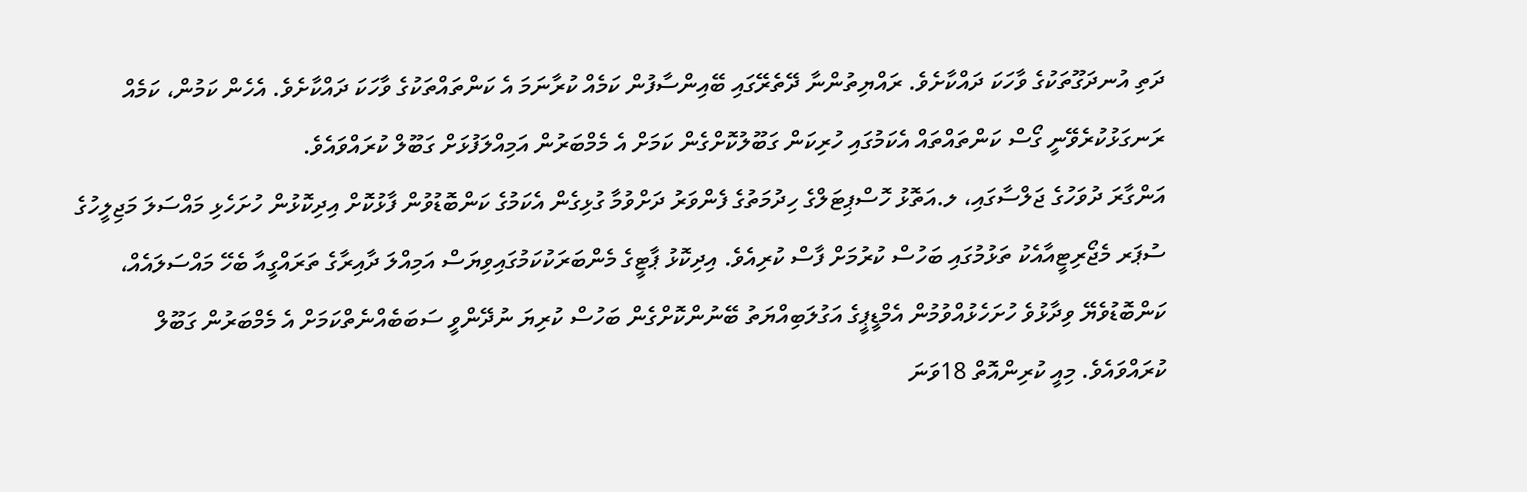ދަތި އުނދަގޫތަކުގެ ވާހަކަ ދައްކާށެވެ. ރައްޔިތުންނާ ދޭތެރޭގައި ބޭއިންސާފުން ކަމެއް ކުރާނަމަ އެ ކަންތައްތަކުގެ ވާހަކަ ދައްކާށެވެ. އެހެން ކަމުން، ކަމެއް ރަނގަޅުކުރެވޭނީ ގޯސް ކަންތައްތައް އެކަމުގައި ހުރިކަން ގަބޫލުކޮށްގެން ކަމަށް އެ މެމްބަރުން އަމިއްލަފުޅަށް ގަބޫލް ކުރައްވައެވެ.
އަންގާރަ ދުވަހުގެ ޖަލްސާގައި، ލ.އަތޮޅު ހޮސްޕިޓަލްގެ ހިދުމަތުގެ ފެންވަރު ދަށްވުމާ ގުޅިގެން އެކަމުގެ ކަންބޮޑުވުން ފާޅުކޮށް އިދިކޮޅުން ހުށަހެޅި މައްސަލަ މަޖިލީހުގެ ސުޕަރ މެޖޯރިޓީއާއެކު ތަޅުމުގައި ބަހުސް ކުރުމަށް ފާސް ކުރިއެވެ. އިދިކޮޅު ޕާޓީގެ މެންބަރަކުކަމުގައިވިޔަސް އަމިއްލަ ދާއިރާގެ ތަރައްގީއާ ބެހޭ މައްސަލައެއް، ކަންބޮޑުވެޔޭ ވިދާޅުވެ ހުށަހެޅުއްވުމުން އެމްޑީޕީގެ އަގުލަބިއްޔަތު ބޭނުންކޮށްގެން ބަހުސް ކުރިޔަ ނުދޭންވީ ސަބަބެއްނެތްކަމަށް އެ މެމްބަރުން ގަބޫލް ކުރައްވައެވެ. މިއީ ކުރިންއޮތް 18ވަނަ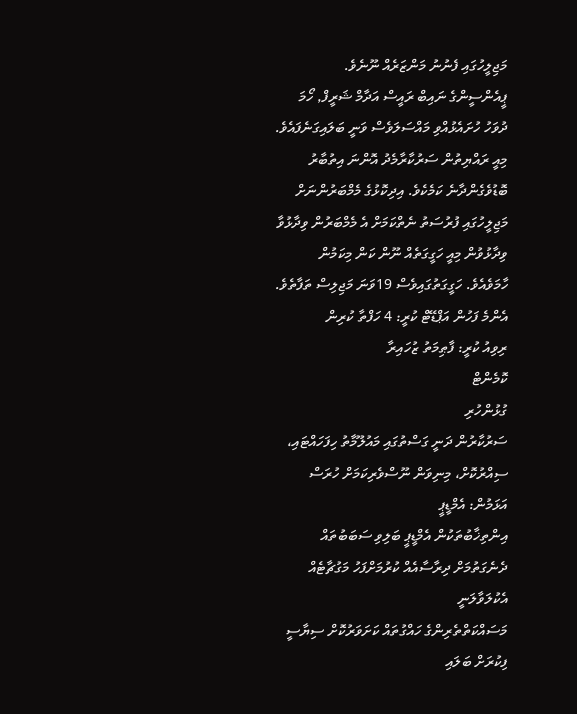މަޖިލީހުގައި ފެނުނު މަންޒަރެއް ނޫނެވެ.
ޕީއެންސީންގެ ނައިބް ރައީސް އަދާމް ޝަރީފް, ހޯމަ ދުވަހު ހުށައެޅުއްވި މައްސަލަވެސް ވަނީ ބަލައިގަނެފައެވެ. މިއީ ރައްޔިތުން ސަރުކާރާމެދު އޮންނަ އިތުބާރު ބޮޑުވެގެންދާނެ ކަމެކެވެ. އިދިކޮޅުގެ މެމްބަރުންނަށް މަޖިލީހުގައި ފުރުސަތު ނެތްކަމަށް އެ މެމްބަރުން ވިދާޅުވާ ވިދާޅުވުން މިއީ ހަގީގަތެއް ނޫން ކަން މިކަމުން ހާމަވެއެވެ. ހަގީގަތުގައިވެސް 19ވަނަ މަޖިލިސް ތަފާތެވެ.
އެންމެ ފަހުން އަޕްޑޭޓް ކުރީ: 4 ހަފްތާ ކުރިން
ރިވިއު ކުރީ: ފާޠިމަތު ޒުހައިރާ
ކޮމެންޓް
ގުޅުންހުރި
ސަރުކާރުން ދަނީ ގަސްތުގައި މައުލޫމާތު ހިފަހައްޓައި، ސިއްރުކޮށް، މިނިވަން ނޫސްވެރިކަމަށް ހުރަސް އަޅަމުން: އެމްޑީޕީ
އިންތިޚާބުތަކުން އެމްޑީޕީ ބަލިވި ސަބަބުތައް ދެނެގަތުމަށް ދިރާސާއެއް ކުރުމަށްފަހު މަގުޗާޓެއް އެކުލަވާލަނީ
މަސައްކަތްތެރިންގެ ހައްގުތައް ކަށަވަރުކޮށް ސިޔާސީ ފިކުރަށް ބަލައި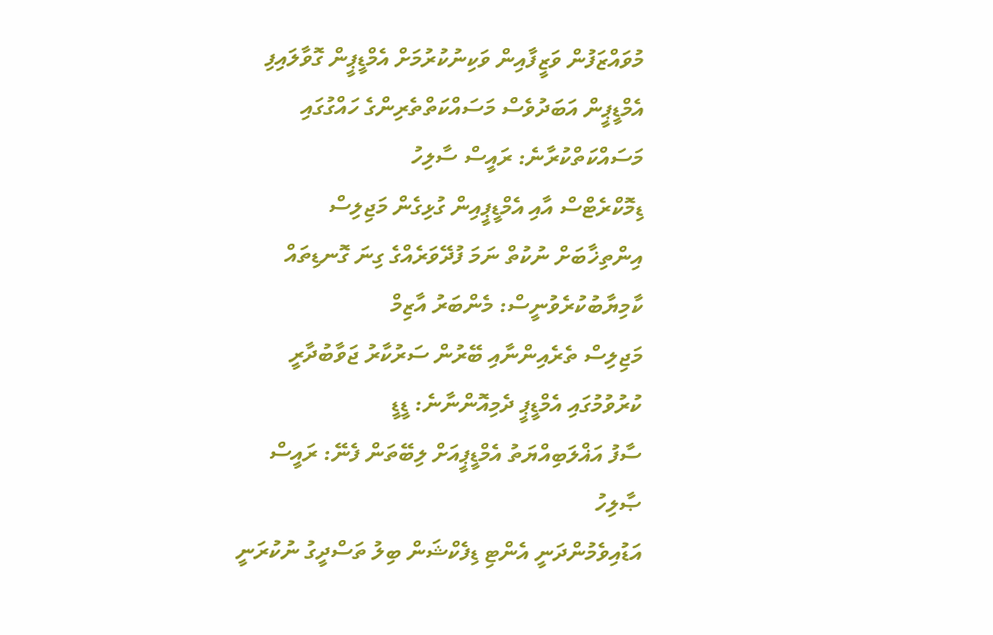މުވައްޒަފުން ވަޒީފާއިން ވަކިނުކުރުމަށް އެމްޑީޕީން ގޮވާލައިފި
އެމްޑީޕީން އަބަދުވެސް މަސައްކަތްތެރިންގެ ހައްގުގައި މަސައްކަތްކުރާނެ: ރައީސް ސާލިހު
ޑިމޮކްރެޓްސް އާއި އެމްޑީޕީއިން ގުޅިގެން މަޖިލިސް އިންތިޚާބަށް ނުކުތް ނަމަ ފުދޭވަރެއްގެ ގިނަ ގޮނޑިތައް ކާމިޔާބުކުރެވުނީސް: މެންބަރު އާޒިމް
މަޖިލިސް ތެރެއިންނާއި ބޭރުން ސަރުކާރު ޖަވާބުދާރީ ކުރުވުމުގައި އެމްޑީޕީ ދެމިއޮންނާނެ: ޑީޑީ
ސާފު އަޣްލަބިއްޔަތު އެމްޑީޕީއަށް ލިބޭތަން ފެނޭ: ރައީސް ޞާލިހު
އަޑުއިވެމުންދަނީ އެންޓި ޑިފެކްޝަން ބިލު ތަސްދީގު ނުކުރަނީ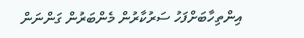އިންތިހާބަށްފަހު ސަރުކާރުން މެންބަރުން ގަންނަން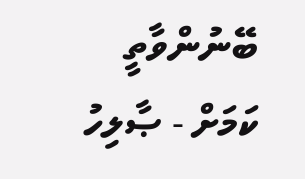ބޭނުންވާތީ ކަމަށް - ޞާލިހު